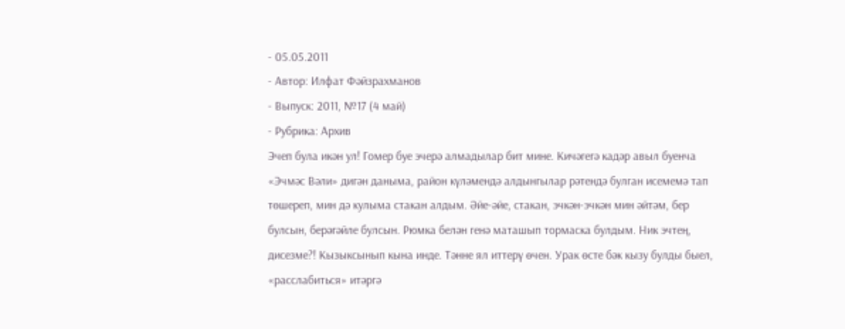- 05.05.2011
- Автор: Илфат Фәйзрахманов
- Выпуск: 2011, №17 (4 май)
- Рубрика: Архив
Эчеп була икән ул! Гомер буе эчерә алмадылар бит мине. Кичәгегә кадәр авыл буенча «Эчмәс Вәли» дигән даныма, район күләмендә алдынгылар рәтендә булган исемемә тап төшереп, мин дә кулыма стакан алдым. Әйе-әйе, стакан, эчкән-эчкән мин әйтәм, бер булсын, берәгәйле булсын. Рюмка белән генә маташып тормаска булдым. Ник эчтең, дисезме?! Кызыксынып кына инде. Тәнне ял иттерү өчен. Урак өсте бәк кызу булды быел, «расслабиться» итәргә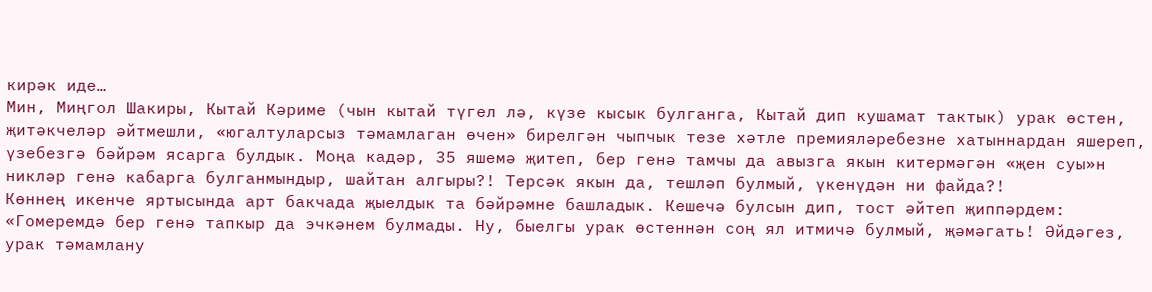кирәк иде…
Мин, Миңгол Шакиры, Кытай Кәриме (чын кытай түгел лә, күзе кысык булганга, Кытай дип кушамат тактык) урак өстен, җитәкчеләр әйтмешли, «югалтуларсыз тәмамлаган өчен» бирелгән чыпчык тезе хәтле премияләребезне хатыннардан яшереп, үзебезгә бәйрәм ясарга булдык. Моңа кадәр, 35 яшемә җитеп, бер генә тамчы да авызга якын китермәгән «җен суы»н никләр генә кабарга булганмындыр, шайтан алгыры?! Терсәк якын да, тешләп булмый, үкенүдән ни файда?!
Көннең икенче яртысында арт бакчада җыелдык та бәйрәмне башладык. Кешечә булсын дип, тост әйтеп җиппәрдем: «Гомеремдә бер генә тапкыр да эчкәнем булмады. Ну, быелгы урак өстеннән соң ял итмичә булмый, җәмәгать! Әйдәгез, урак тәмамлану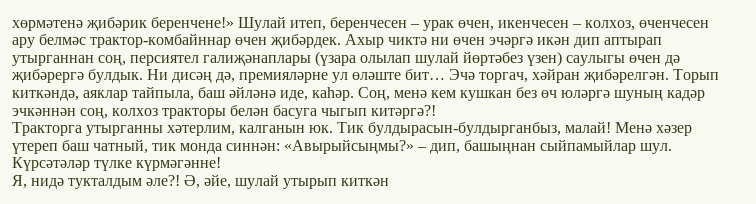хөрмәтенә җибәрик беренчене!» Шулай итеп, беренчесен – урак өчен, икенчесен – колхоз, өченчесен ару белмәс трактор-комбайннар өчен җибәрдек. Ахыр чиктә ни өчен эчәргә икән дип аптырап утырганнан соң, персиятел галиҗәнаплары (үзара олылап шулай йөртәбез үзен) саулыгы өчен дә җибәрергә булдык. Ни дисәң дә, премияләрне ул өләште бит… Эчә торгач, хәйран җибәрелгән. Торып киткәндә, аяклар тайпыла, баш әйләнә иде, каһәр. Соң, менә кем кушкан без өч юләргә шуның кадәр эчкәннән соң, колхоз тракторы белән басуга чыгып китәргә?!
Тракторга утырганны хәтерлим, калганын юк. Тик булдырасын-булдырганбыз, малай! Менә хәзер үтереп баш чатный, тик монда синнән: «Авырыйсыңмы?» – дип, башыңнан сыйпамыйлар шул. Күрсәтәләр түлке күрмәгәнне!
Я, нидә тукталдым әле?! Ә, әйе, шулай утырып киткән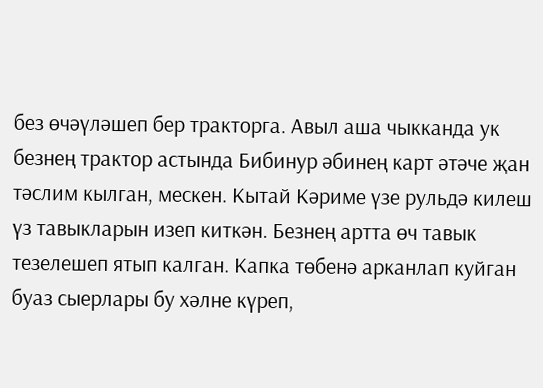без өчәүләшеп бер тракторга. Авыл аша чыкканда ук безнең трактор астында Бибинур әбинең карт әтәче җан тәслим кылган, мескен. Кытай Кәриме үзе рульдә килеш үз тавыкларын изеп киткән. Безнең артта өч тавык тезелешеп ятып калган. Капка төбенә арканлап куйган буаз сыерлары бу хәлне күреп,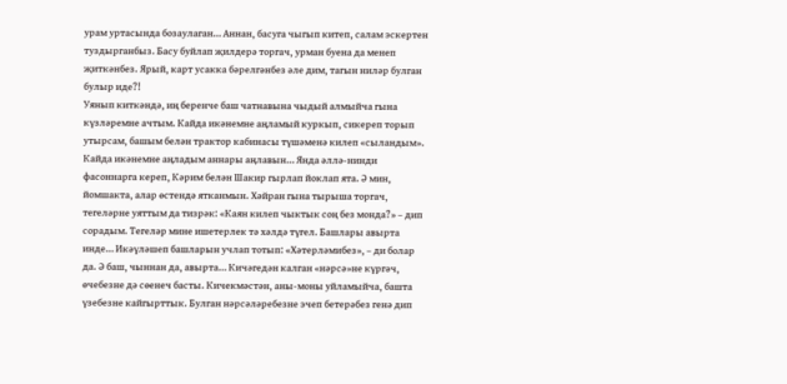урам уртасында бозаулаган… Аннан, басуга чыгып китеп, салам эскертен туздырганбыз. Басу буйлап җилдерә торгач, урман буена да менеп җиткәнбез. Ярый, карт усакка бәрелгәнбез әле дим, тагын ниләр булган булыр иде?!
Уянып киткәндә, иң беренче баш чатнавына чыдый алмыйча гына күзләремне ачтым. Кайда икәнемне аңламый куркып, сикереп торып утырсам, башым белән трактор кабинасы түшәменә килеп «сыландым». Кайда икәнемне аңладым аннары аңлавын… Янда әллә-нинди фасоннарга кереп, Кәрим белән Шакир гырлап йоклап ята. Ә мин, йомшакта, алар өстендә ятканмын. Хәйран гына тырыша торгач, тегеләрне уяттым да тизрәк: «Каян килеп чыктык соң без монда?» – дип сорадым. Тегеләр мине ишетерлек тә хәлдә түгел. Башлары авырта инде… Икәүләшеп башларын учлап тотып: «Хәтерләмибез», – ди болар да. Ә баш, чыннан да, авырта… Кичәгедән калган «нәрсә»не күргәч, өчебезне дә сөенеч басты. Кичекмәстән, аны-моны уйламыйча, башта үзебезне кайгырттык. Булган нәрсәләребезне эчеп бетерәбез генә дип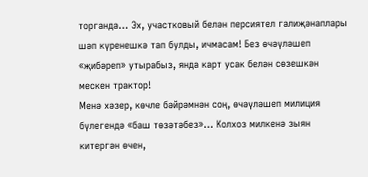торганда… Эх, участковый белән персиятел галиҗәнаплары шәп күренешкә тап булды, ичмасам! Без өчәүләшеп «җибәреп» утырабыз, янда карт усак белән сөзешкән мескен трактор!
Менә хәзер, көчле бәйрәмнән соң, өчәүләшеп милиция бүлегендә «баш төзәтәбез»… Колхоз милкенә зыян китергән өчен,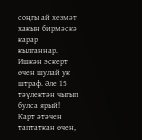соңгы ай хезмәт хакын бирмәскә карар кылганнар. Ишкән эскерт өчен шулай ук штраф. Әле 15 тәүлектән чыгып булса ярый! Карт әтәчен таптаткан өчен,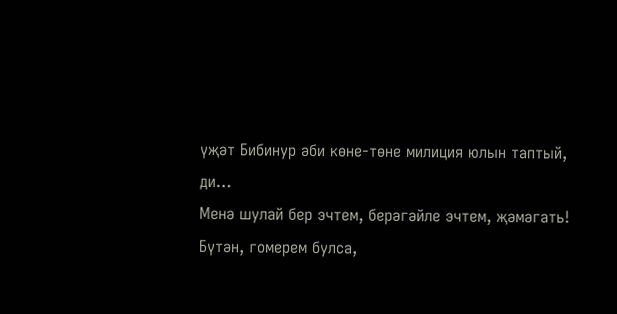үҗәт Бибинур әби көне-төне милиция юлын таптый, ди…
Менә шулай бер эчтем, берәгәйле эчтем, җәмәгать! Бүтән, гомерем булса,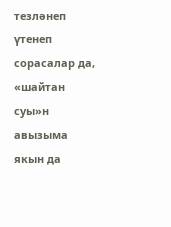тезләнеп үтенеп сорасалар да, «шайтан суы»н авызыма якын да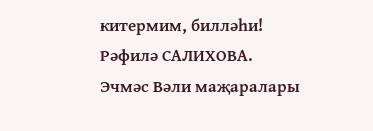китермим, билләһи!
Рәфилә САЛИХОВА.
Эчмәс Вәли маҗаралары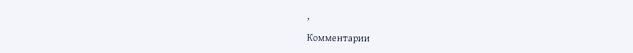,

Комментарии